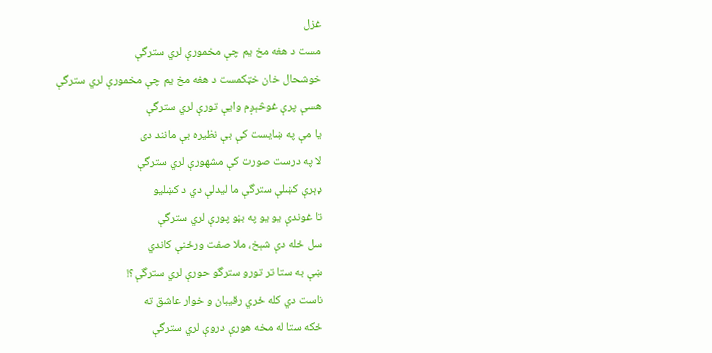غزل
مست د هغه مخ يم چې مخمورې لري سترگې
خوشحال خان خټکمست د هغه مخ يم چې مخمورې لري سترگې
هسې پرې غوڅېږم وايې تورې لري سترگې
يا مې په ښايست کې بې نظيره بې مانند دی
لا په درست صورت کې مشهورې لري سترگې
ډېرې کښلې سترگې ما ليدلې دي د کښليو
تا غوندې يو يو په بڼو پورې لري سترگې
سل ځله دې شېخ، ملا صفت ورځنې کاندي
ښې به ستا تر تورو سترگو حورې لري سترگې؟!
ناست دي کله ځري رقيبان و خوار عاشق ته
ځکه ستا له مخه هورې دروې لري سترگې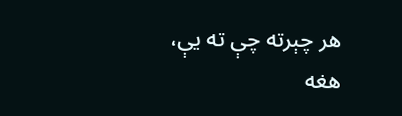هر چېرته چې ته يې، هغه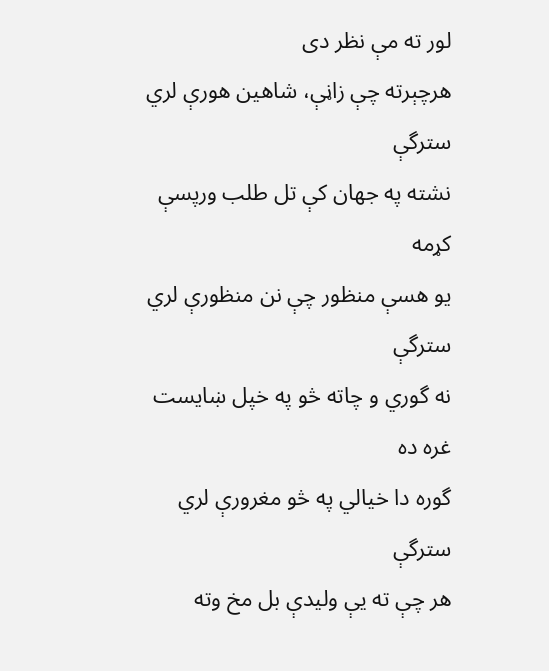لور ته مې نظر دی
هرچېرته چې زاڼې، شاهين هورې لري سترگې
نشته په جهان کې تل طلب ورپسې کړمه
يو هسې منظور چې نن منظورې لري سترگې
نه گوري و چاته څو په خپل ښايست غره ده
گوره دا خيالي په څو مغرورې لري سترگې
هر چې ته يې وليدې بل مخ وته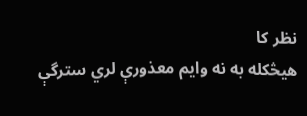نظر کا
هيڅکله به نه وايم معذورې لري سترگې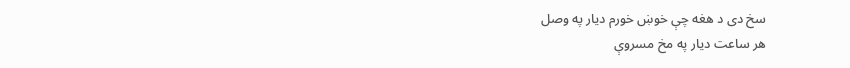سخ دی د هغه چې خوښ خورم ديار په وصل
هر ساعت ديار په مخ مسروې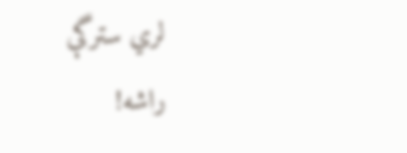لري سترگې
راشه!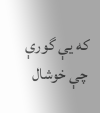که يې گورې چې خوشال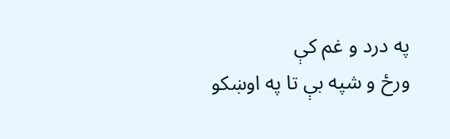په درد و غم کې
ورځ و شپه بې تا په اوښکو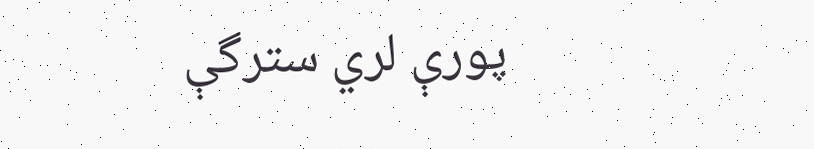پورې لري سترگې